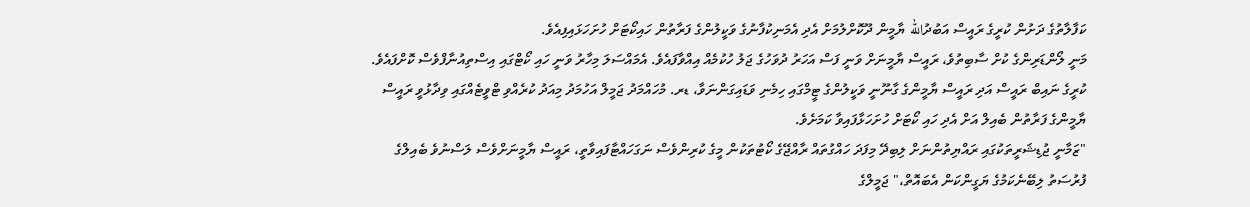ކަފާލާތުގެ ދަށުން ކުރީގެ ރައީސް އަބުދުالله ޔާމީން ދޫކޮށްލުމަށް އެދި އެމަނިކުފާނުގެ ވަކީލުންގެ ފަރާތުން ހައިކޯޓަށް ހުށަހަޅައިފިއެވެ.
މަނީ ލޯންޑަރިންގެ ކުށް ސާބިތުވެ، ރައީސް ޔާމީނަށް ވަނީ ފަސް އަހަރު ދުވަހުގެ ޖަލު ހުކުމެއް އިއްވާފައެވެ. އެމައްސަލަ މިހާރު ވަނީ ހައި ކޯޓްގައި އިސްތިއުނާފްވެސް ކޮށްފައެވެ.
ކުރީގެ ނައިބް ރައީސް އަދި ރައީސް ޔާމީންގެ ގާނޫނީ ވަކީލުންގެ ޓީމްގައި ހިމެނި ވަޑައިގަންނަވާ، ޑރ. މުހައްމަދު ޖަމީލް އަހުމަދު މިއަދު ކުރެއްވި ޓްވީޓެއްގައި ވިދާޅުވީ ރައީސް ޔާމީންގެ ފަރާތުން ބެއިލް އަށް އެދި ހައި ކޯޓަށް ހުށަހަޅާފައިވާ ކަމަށެވެ.
"ޒަމާނީ ޖުޑިޝަރީތަކުގައި ރައްޔިތުންނަށް ލިބިދޭ މިފަދަ ހައްގުތައް ރާއްޖޭގެ ކޯޓުތަކުން މީގެ ކުރިންވެސް ނަގަހައްޓާފައިވާތީ، ރައީސް ޔާމީނަށްވެސް ލަސްނުވެ ބެއިލްގެ ފުރުސަތު ލިބޭނެކަމުގެ ޔަގީންކަން އެބައޮތް،" ޖަމީލްގެ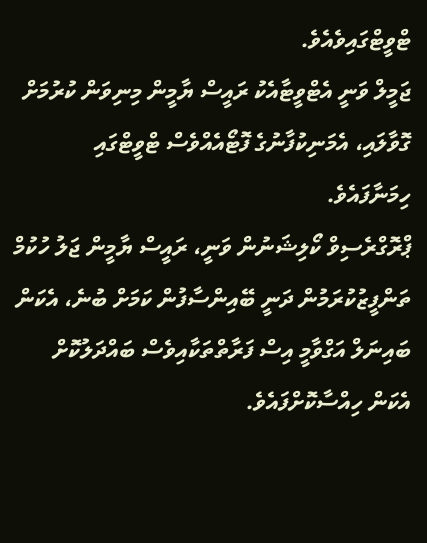ޓްވީޓްގައިވެއެވެ.
ޖަމީލް ވަނީ އެޓްވީޓާއެކު ރައީސް ޔާމީން މިނިވަން ކުރުމަށް ގޮވާލައި، އެމަނިކުފާނުގެ ފޮޓޯއެއްވެސް ޓްވީޓްގައި ހިމަނާފައެވެ.
ޕްރޮގްރެސިވް ކޯލިޝަނުން ވަނީ، ރައީސް ޔާމީން ޖަލު ހުކުމް ތަންފީޒުކުރަމުން ދަނީ ބޭއިންސާފުން ކަމަށް ބުނެ، އެކަން ބައިނަލް އަގްވާމީ އިސް ފަރާތްތަކާއިވެސް ބައްދަލުކޮށް އެކަން ހިއްސާކޮށްފައެވެ.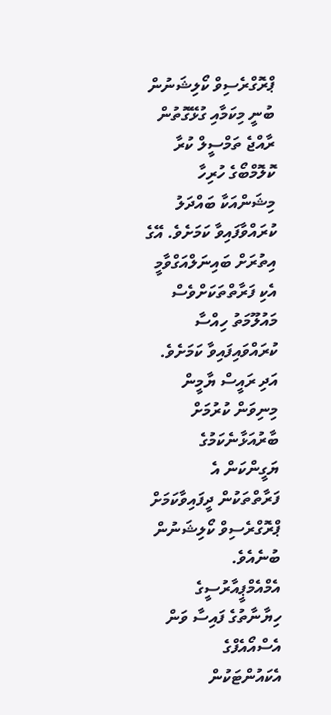ޕްރޮގްރެސިވް ކޯލިޝަނުން ބުނީ މިކަމާއި ގުޅޭގޮތުން ރާއްޖެ ތަމްސީލް ކުރާ ކޮލޮމްބޯގެ ހުރިހާ މިޝަންއަކާ ބައްދަލު ކުރައްވާފައިވާ ކަމަށެވެ. އޭގެ އިތުރަށް ބައިނަލްއަގްވާމީ އެކި ފަރާތްތަކަށްވެސް މައުލޫމަތު ހިއްސާ ކުރައްވައިފައިވާ ކަމަށެވެ. އަދި ރައީސް ޔާމީން މިނިވަން ކުރުމަށް ބާރުއަޅާނެކަމުގެ ޔަގީންކަން އެ ފަރާތްތަކުން ދީފައިވާކަމަށް ޕްރޮގްރެސިވް ކޯލިޝަނުން ބުނެއެވެ.
އެމްއެމްޕީއާރުސީގެ ހިޔާނާތުގެ ފައިސާ ވަން އެސްއޯއެފްގެ އެކައުންޓަކުން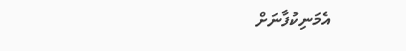އެމަނިކުފާނަށް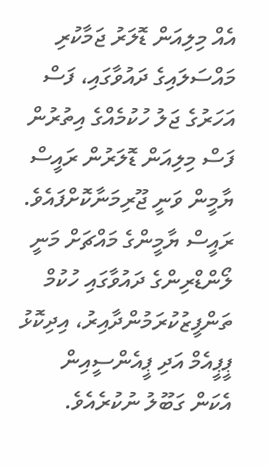އެއް މިލިއަން ޑޮލަރު ޖަމާކުރި މައްސަލައިގެ ދައުވާގައި، ފަސް އަހަރުގެ ޖަލު ހުކުމެއްގެ އިތުރުން ފަސް މިލިއަން ޑޮލަރުން ރައީސް ޔާމީން ވަނީ ޖޫރިމަނާކޮށްފައެވެ.
ރައީސް ޔާމީންގެ މައްޗަށް މަނީ ލޯންޑްރިންގެ ދައުވާގައި ހުކުމް ތަންފީޒުކުރަމުންދާއިރު، އިދިކޮޅު ޕީޕީއެމް އަދި ޕީއެންސީއިން އެކަން ގަބޫލު ނުކުރެއެވެ.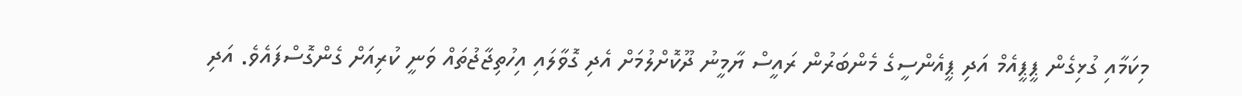މިކަމާއި ގުޅިގެން ޕީޕީއެމް އަދި ޕީއެންސީގެ މެންބަރުން ރައީސް ޔާމީނު ދޫކޮށްލުމަށް އެދި ގޮވާލައި އިހުތިޖާޖުތައް ވަނީ ކުރިއަށް ގެންގޮސްފައެވެ. އަދި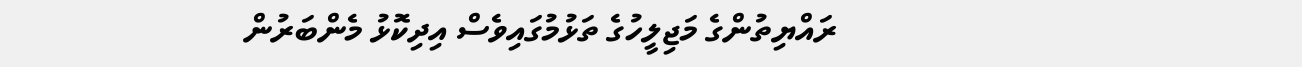ރައްޔިތުންގެ މަޖިލީހުގެ ތަޅުމުގައިވެސް އިދިކޮޅު މެންބަރުން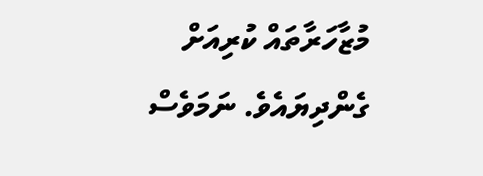މުޒާހަރާތައް ކުރިއަށް ގެންދިޔައެވެ. ނަމަވެސް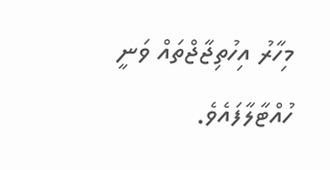މިހާރު އިހުތިޖާޖްތައް ވަނީ ހުއްޓާލާފައެވެ.